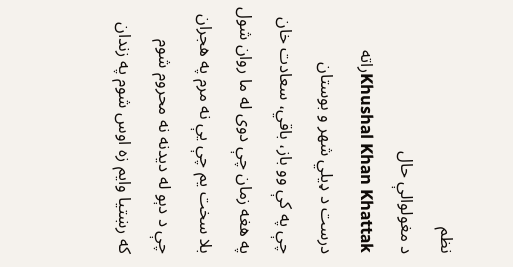نظم
د مغولوالې حال
Khushal Khan Khattakراته درست د ډيلي شهر و بوستان
چې په کې وو باز، باقي، سعادت خان
په هغه زمان چې دوی له ما روان شول
بلا سخت يم چې يې نه مرم په هجران
چې د دېو له ديدنه نه محروم شوم
که رښتيا وايم زه اوس شوم په زندان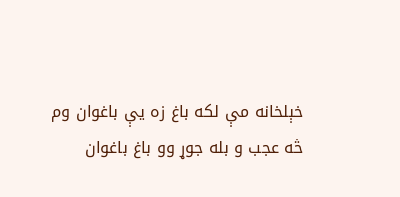خېلخانه مې لکه باغ زه يې باغوان وم
څه عجب و بله جوړ وو باغ باغوان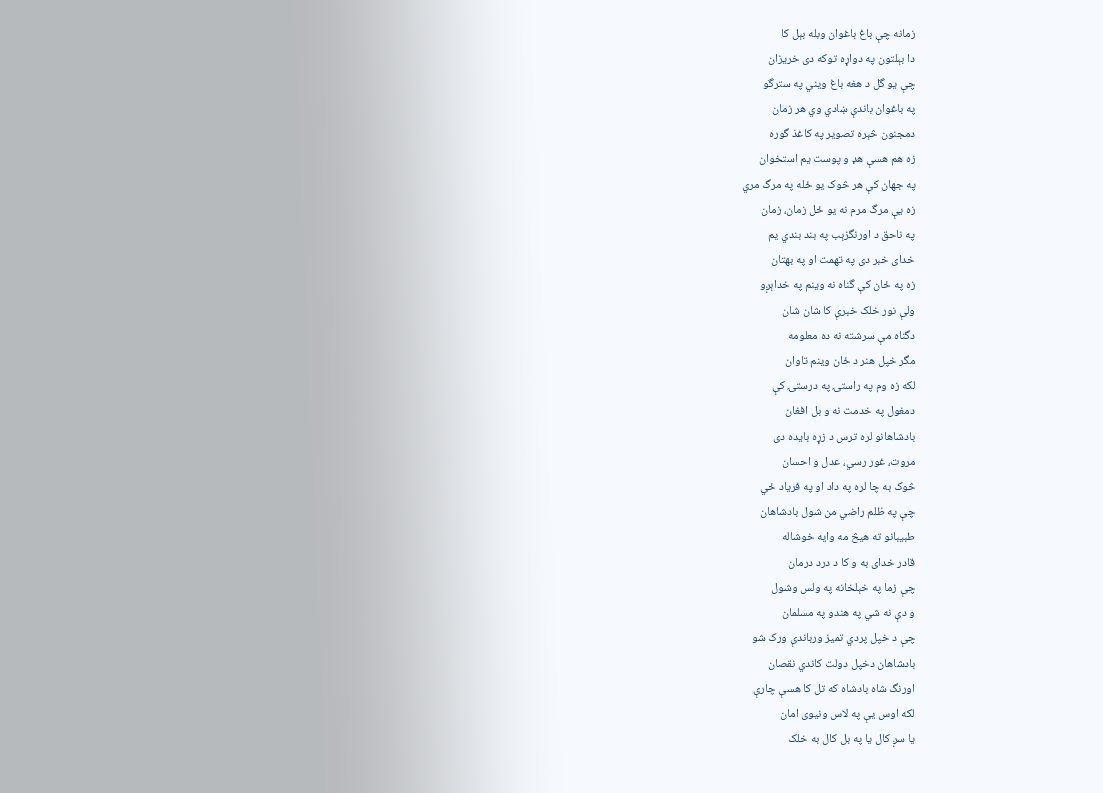زمانه چې باغ باغوان وبله بېل کا
دا بېلتون په دواړه توکه دی خريزان
چې يو گل د هغه باغ ويني په سترگو
په باغوان باندې ښادي وي هر زمان
دمجنون څېره تصوير په کاغذ گوره
زه هم هسې هډ و پوست يم استخوان
په جهان کې هر څوک يو ځله په مرگ مري
زه يې مرگ مرم نه يو ځل زمان، زمان
په ناحق د اورنگزېب په بند بندي يم
خدای خبر دی په تهمت او په بهتان
زه په ځان کې گناه نه وينم په خداېږو
ولې نور خلک خبرې کا شان شان
دگناه مې سرشته نه ده معلومه
مگر خپل هنر د ځان وينم تاوان
لکه زه وم په راستۍ په درستۍ کې
دمغول په خدمت نه و بل افغان
بادشاهانو لره ترس د زړه بايده دی
مروت، غور رسي، عدل و احسان
څوک به چا لره په داد او په فرياد ځي
چې په ظلم راضي من شول بادشاهان
طبيبانو ته هيڅ مه وايه خوشاله
قادر خدای به و کا د درد درمان
چې زما په خېلخانه په ولس وشول
و دې نه شي په هندو په مسلمان
چې د خپل پردي تميز ورباندې ورک شو
بادشاهان دخپل دولت کاندي نقصان
اورنگ شاه بادشاه که تل کا هسې چارې
لکه اوس يې په لاس ونيوی امان
يا سږ کال يا په بل کال به خلک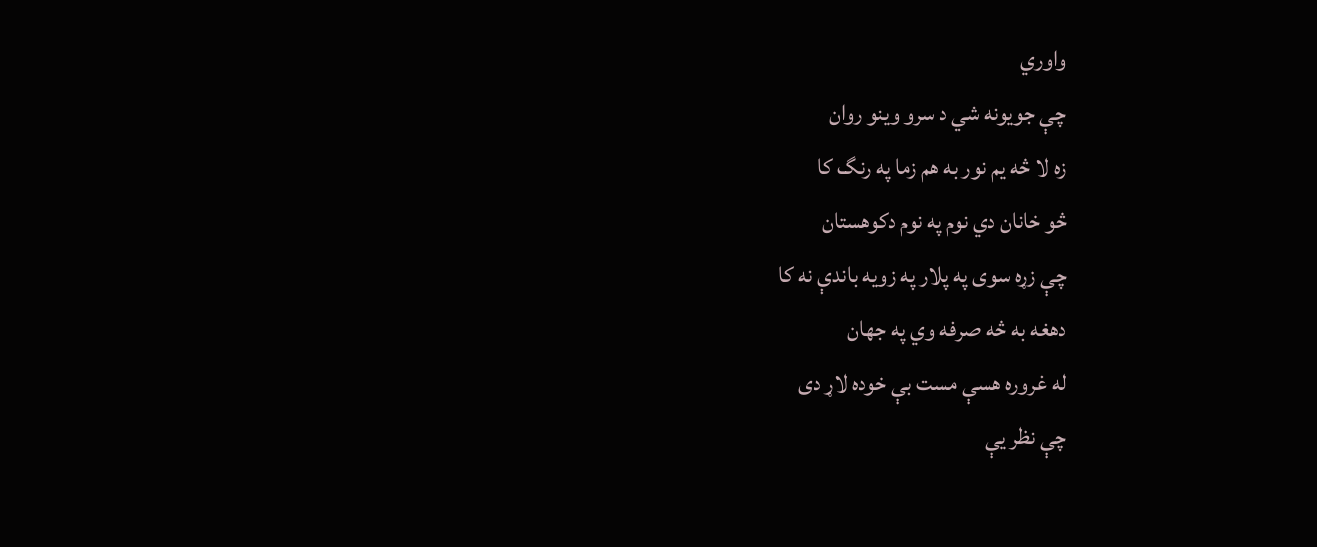واوري
چې جويونه شي د سرو وينو روان
زه لا څه يم نور به هم زما په رنگ کا
څو خانان دي نوم په نوم دکوهستان
چې زړه سوی په پلار په زويه باندې نه کا
دهغه به څه صرفه وي په جهان
له غروره هسې مست بې خوده لاړ دی
چې نظر يې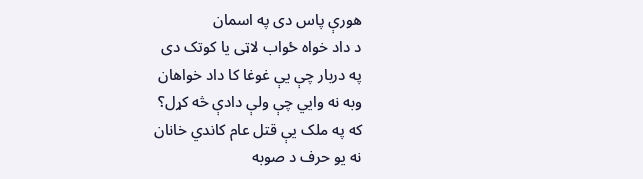هورې پاس دی په اسمان
د داد خواه ځواب لاټی يا کوتک دی
په دربار چې يې غوغا کا داد خواهان
وبه نه وايي چې ولې دادې څه کړل؟
که په ملک يې قتل عام کاندي خانان
نه يو حرف د صوبه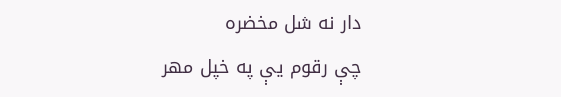دار نه شل مخضره
چې رقوم يې په خپل مهر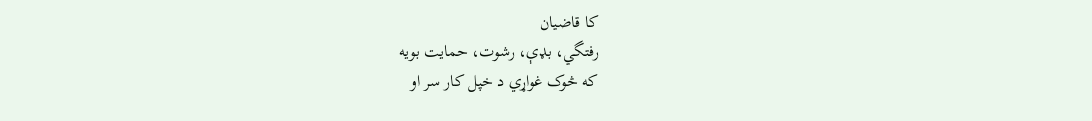کا قاضيان
رفتگي، بډې، رشوت، حمايت بويه
که څوک غواړي د خپل کار سر او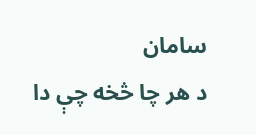سامان
د هر چا څخه چې دا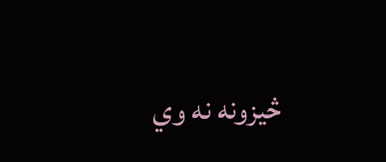څيزونه نه وي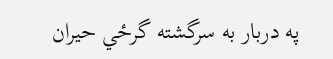په دربار به سرگشته گرځي حيران